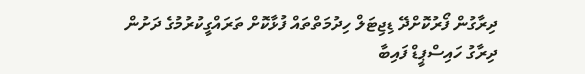ދިރާގުން ފޯރުކޮށްދޭ ޑިޖިޓަލް ހިދުމަތްތައް ފުޅާކޮށް ތަރައްގީކުރުމުގެ ދަށުން ދިރާގު ހައިސްޕީޑް ފައިބާ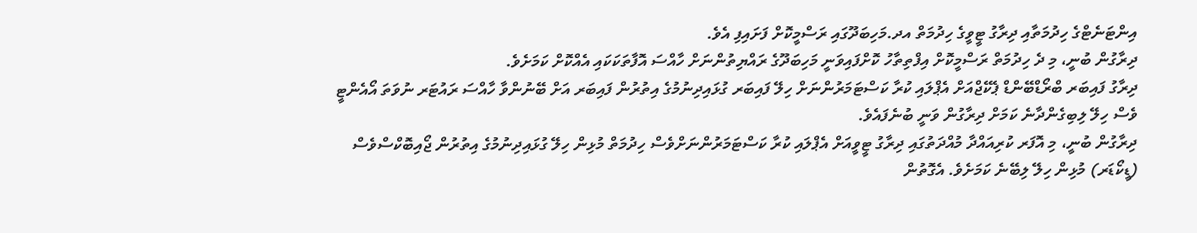އިންޓަނެޓްގެ ހިދުމަތާއި ދިރާގު ޓީވީގެ ހިދުމަތް އދ.މަހިބަދޫގައި ރަސްމީކޮށް ފަށައިފި އެވެ.
ދިރާގުން ބުނީ، މި ދެ ހިދުމަތް ރަސްމީކޮށް އިފްތިތާހު ކޮށްފައިވަނީ މަހިބަދޫގެ ރައްޔިތުންނަށް ހާއްސަ އޮފާތަކަކައި އެއްކޮށް ކަމަށެވެ.
ދިރާގު ފައިބަރ ބްރޯޑްބޭންޑް ޕެކޭޖްއަށް އެޕްލައި ކުރާ ކަސްޓަމަރުންނަށް ހިލޭ ފައިބަރ ގުޅައިދިނުމުގެ އިތުރުން ފައިބަރ އަށް ބޭނުންވާ ހާއްސަ ރައުޓަރ ނުވަތަ އޯއެންޓީ ވެސް ހިލޭ ލިބިގެންދާނެ ކަމަށް ދިރާގުން ވަނީ ބުނެފައެވެ.
ދިރާގުން ބުނީ، މި އޮފަރ ކުރިއައްދާ މުއްދަތުގައި ދިރާގު ޓީވީއަށް އެޕްލައި ކުރާ ކަސްޓަމަރުންނަށްވެސް ހިދުމަތް މުޅިން ހިލޭ ގުޅައިދިނުމުގެ އިތުރުން ޖޯއިބޮކްސްވެސް (ޑީކޯޑަރ) މުޅިން ހިލޭ ލިބޭނެ ކަމަށެވެ. އެގޮތުން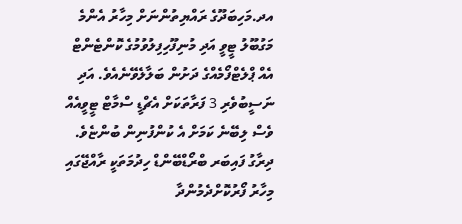އދ.މަހިބަދޫގެ ރައްޔިތުންނަށް މިހާރު އެންމެ މަގުބޫލު ޓީވީ އަދި މުނިފޫހިފިލުވުމުގެ ކޮންޓެންޓް އެއް ޕްލެޓްފޯމެއްގެ ދަށުން ބަލާލެވޭނެއެވެ. އަދި ނަސީބުވެރި 3 ފަރާތަކަށް އެޗްޑީ ސްމާޓް ޓީވީއެއް ވެސް ލިބޭނެ ކަމަށް އެ ކުންފުނިން ބުންޏެވެ.
ދިރާގު ފައިބަރ ބްރޯޑްބޭންޑް ހިދުމަތަކީ ރާއްޖޭގައި މިހާރު ފޯރުކޮށްދެމުންދާ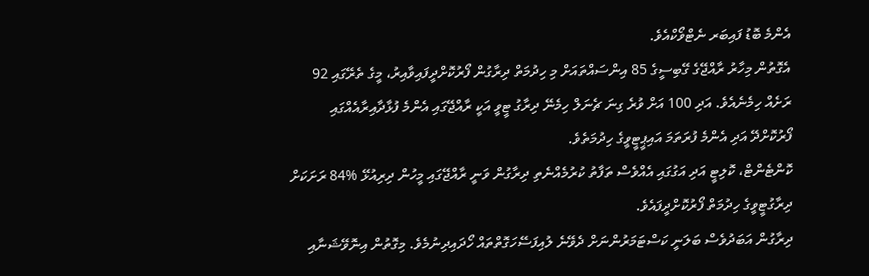އެންމެ ބޮޑު ފައިބަރ ނެޓްވޯކްއެވެ.
އެގޮތުން މިހާރު ރާއްޖޭގެ ގޭބިސީގެ 85 އިންސައްތައަށް މި ހިދުމަތް ދިރާގުން ފޯރުކޮށްދީފައިވާއިރު، މީގެ ތެރޭގައި 92 ރަށެއް ހިމެނެއެވެ. އަދި 100 އަށް ވުރެ ގިނަ ޗެނަލް ހިމެނޭ ދިރާގު ޓީވީ އަކީ ރާއްޖޭގައި އެންމެ ފުޅާދާއިރާއެއްގައި ފޯރުކޮށްދޭ އަދި އެންމެ ފުރަތަމަ އައިޕީޓީވީގެ ހިދުމަތެވެ.
ކޮންޓެންޓް، ކޮލިޓީ އަދި އަގުގައި އެއްވެސް ތަފާތު ކުރުމެއްނެތި ދިރާގުން ވަނީ ރާއްޖޭގައި މީހުން ދިރިއުޅޭ %84 ރަށަކަށް ދިރާގުޓީވީގެ ހިދުމަތް ފޯރުކޮށްދީފައެވެ.
ދިރާގުން އަބަދުވެސް ބަލަނީ ކަސްޓަމަރުންނަށް ދެވޭނެ ލުއިފަސޭހަގޮތްތައް ހޯދައިދިނުމެވެ. މިގޮތުން އިނޮވޭޝަނާއި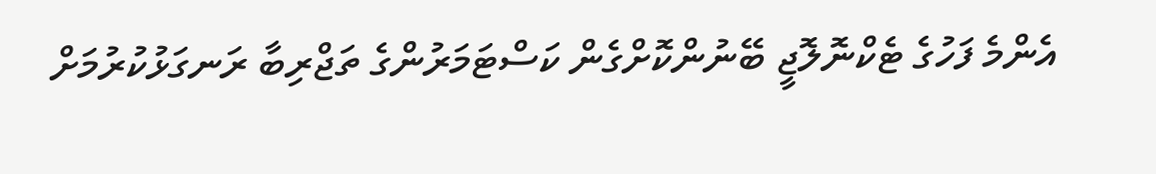އެންމެ ފަހުގެ ޓެކްނޮލޮޖީ ބޭނުންކޮށްގެން ކަސްޓަމަރުންގެ ތަޖްރިބާ ރަނގަޅުކުރުމަށް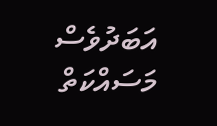އަބަދުވެސް މަސައްކަތް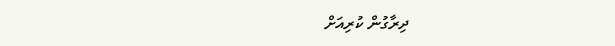ދިރާގުން ކުރިއަށް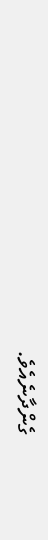ގެންދާނެއެވެ.